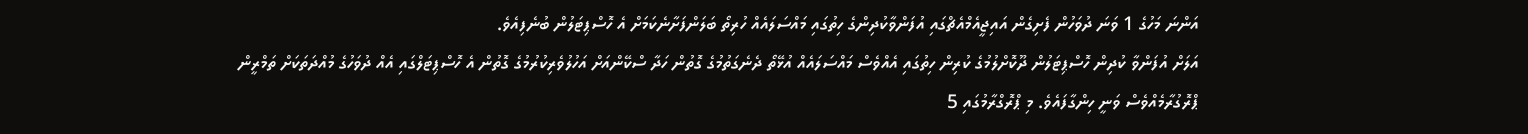އަންނަ މަހުގެ 1 ވަނަ ދުވަހުން ފެށިގެން އައިޖީއެމްއެޗްގައި އުފަންވާކުދިންގެ ހިތުގައި މައްސަލައެއް ހުރިތޯ ބަލަންފަށާނެކަމަށް އެ ހޮސްޕިޓަލުން ބުނެފިއެވެ.
އަލަށް އުފަންވާ ކުދިން ހޮސްޕިޓަލުން ދޫކޮށްލުމުގެ ކުރިން ހިތުގައި އެއްވެސް މައްސަލައެއް އުޅޭތޯ ދެނެގަތުމުގެ ގޮތުން ހަދާ ސްކޭންއަށް އަހުލުވެރިކުރުމުގެ ގޮތުން އެ ހޮސްޕިޓަލްގައި އެއް ދުވަހުގެ މުއްދަތަކަށް ތަމްރީން ޕްރޮގުރާމެއްވެސް ވަނީ ހިންގާފައެވެ. މި ޕްރޮގްރާމުގައި 5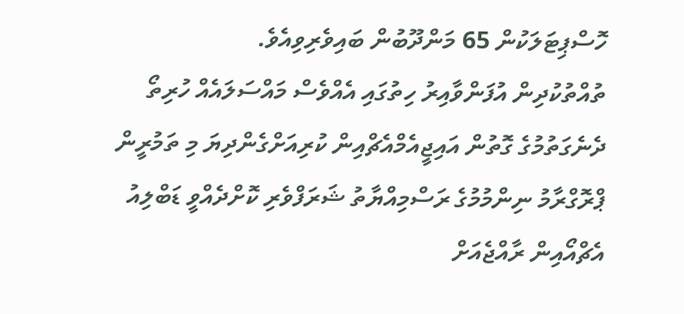ހޮސްޕިޓަލަކުން 65 މަންދޫބުން ބައިވެރިވިއެވެ.
ތުއްތުކުދިން އުފަންވާއިރު ހިތުގައި އެއްވެސް މައްސަލައެއް ހުރިތޯ ދެނެގަތުމުގެ ގޮތުން އައިޖީއެމްއެޗްއިން ކުރިއަށްގެންދިޔަ މި ތަމުރީން ޕްރޮގްރާމު ނިންމުމުގެ ރަސްމިއްޔާތު ޝަރަފްވެރި ކޮށްދެއްވީ ޑަބްލިއު އެޗްއޯއިން ރާއްޖެއަށް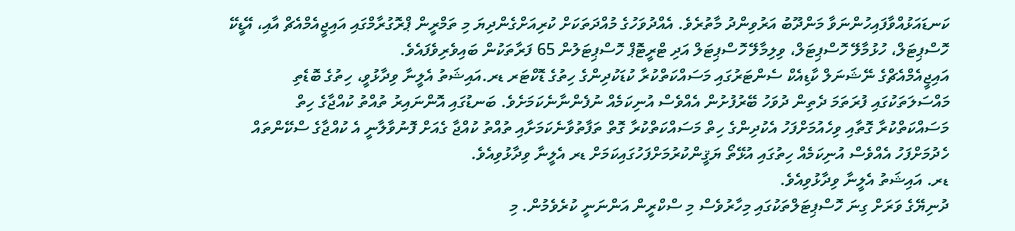ކަނޑައަޅުއްވާފައިހުންނަވާ މަންދޫބު އަރުވިންދު މާތުރެވެ. އެއްދުވަހުގެ މުއްދަތަކަށް ކުރިއަށްގެންދިޔަ މި ތަމްރީން ޕްރޮގުރާމްގައި އައިޖީއެމްއެޗް އާއި، އޭޑީކޭ ހޮސްޕިޓަލް، ހުޅުމާލޭ ހޮސްޕިޓަލް، ވިލިމާލޭ ހޮސްޕިޓަލް އަދި ޓްރީޓޮޕް ހޮސްޕިޓަލުން 65 ފަރާތަކުން ބައިވެރިވެފައެވެ.
އައިޖީއެމްއެޗްގެ ނޭޝަނަލް ކާޑިއެކް ސެންޓަރުގައި މަސައްކަތްކުރާ ކުޑަކުދިންގެ ހިތުގެ ޑޮކްޓަރ ޑރ.އައިޝަތު އެލީނާ ވިދާޅުވީ، ހިތުގެ ބޮޑެތި މައްސަލަތަކުގައި ފުރަތަމަ ދެތިން ދުވަހު ބޭރުފުށުން އެއްވެސް އުނިކަމެއް ނުފެންނާނެކަމަށެވެ. ބަނޑުގައި އޮންނައިރު ތުއްތު ކުއްޖާގެ ހިތް މަސައްކަތްކުރާ ގޮތާއި ވިހެއުމަށްފަހު އެކުދިންގެ ހިތް މަސައްކަތްކުރާ ގޮތް ތަފާތުވާނެކަމަށާއި ތުއްތު ކުއްޖާ ގެއަށް ފޮނުވާލާނީ އެ ކުއްޖާގެ ސްކޭންތައް ހެދުމަށްފަހު އެއްވެސް އުނިކަމެއް ހިތުގައި އުޅޭތޯ ޔަޤީންކުރުމަށްފަހުގައިކަމަށް ޑރ އެލީނާ ވިދާޅުވިއެވެ.
ޑރ. އައިޝަތު އެލީނާ ވިދާޅުވިއެވެ.
ދުނިޔޭގެ ވަރަށް ގިނަ ހޮސްޕިޓަލްތަކުގައި މިހާރުވެސް މި ސްކްރީން އަންނަނީ ކުރެވެމުން. މި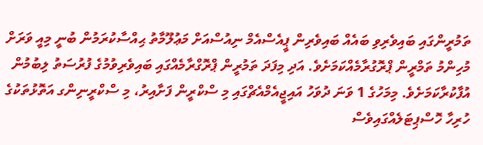ތަމުރީންގައި ބައިވެރިވި ބައެއް ބައިވެރިން ޕީއެސްއެމް ނިއުސްއަށް މަޢުލޫމާތު ޙިއްސާކުރަމުން ބުނީ މިއީ ވަރަށް މުހިންމު ތަމްރީން ޕްރޮގުރާމެއްކަމަށެވެ. އަދި މިފަދަ ތަމުރީން ޕްރޮގްރާމެއްގައި ބައިވެރިވުމުގެ ފުރުސަތު ލިބުމުން އުފާކުރާކަމަށެވެ. މިމަހުގެ 1 ވަނަ ދުވަހު އައިޖީއެމްއެޗްގައި މި ސްކްރީން ފަށާއިރު، މި ސްކްރީނިންގ އަތޮޅުތަކުގެ ހުރިހާ ހޮސްޕިޓަލެއްގައިވެސް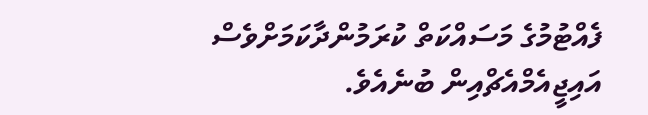ފެއްޓުމުގެ މަސައްކަތް ކުރަމުންދާކަމަށްވެސް އައިޖީއެމްއެޗްއިން ބުނެއެވެ.